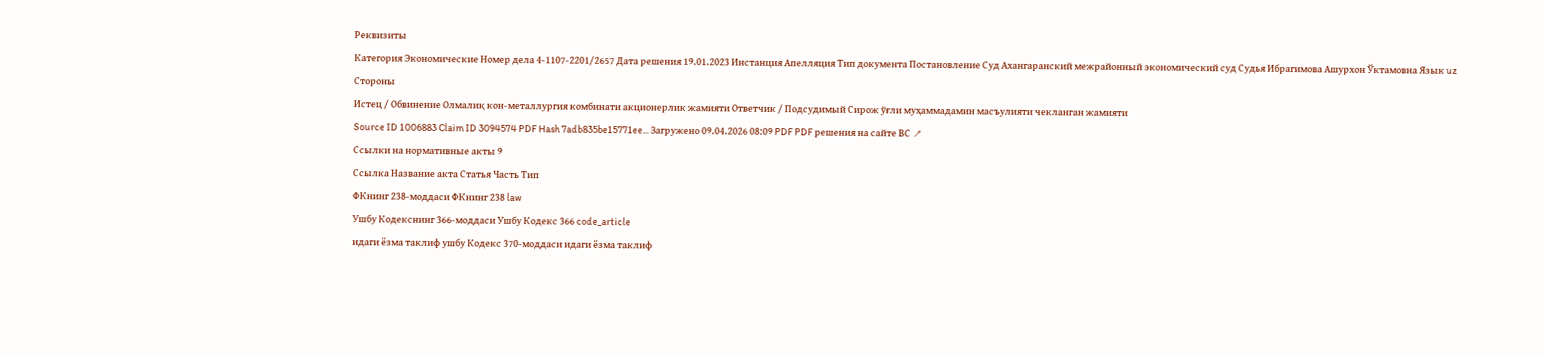Реквизиты
Категория Экономические Номер дела 4-1107-2201/2657 Дата решения 19.01.2023 Инстанция Апелляция Тип документа Постановление Суд Ахангаранский межрайонный экономический суд Судья Ибрагимова Ашурхон Ўктамовна Язык uz
Стороны
Истец / Обвинение Олмалиқ кон-металлургия комбинати акционерлик жамияти Ответчик / Подсудимый Сирож ўғли муҳаммадамин масъулияти чекланган жамияти
Source ID 1006883 Claim ID 3094574 PDF Hash 7adb835be15771ee... Загружено 09.04.2026 08:09 PDF PDF решения на сайте ВС ↗
Ссылки на нормативные акты 9
Ссылка Название акта Статья Часть Тип
ФКнинг 238-моддаси ФКнинг 238 law
Ушбу Кодекснинг 366-моддаси Ушбу Кодекс 366 code_article
идаги ёзма таклиф ушбу Кодекс 370-моддаси идаги ёзма таклиф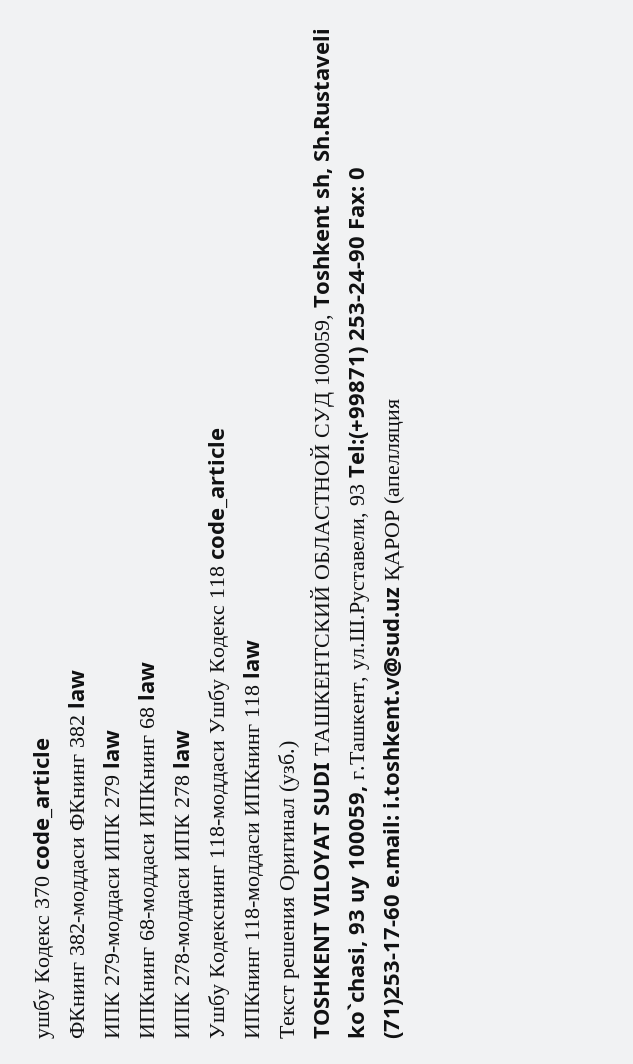ушбу Кодекс 370 code_article
ФКнинг 382-моддаси ФКнинг 382 law
ИПК 279-моддаси ИПК 279 law
ИПКнинг 68-моддаси ИПКнинг 68 law
ИПК 278-моддаси ИПК 278 law
Ушбу Кодекснинг 118-моддаси Ушбу Кодекс 118 code_article
ИПКнинг 118-моддаси ИПКнинг 118 law
Текст решения Оригинал (узб.)
TOSHKENT VILOYAT SUDI ТАШКЕНТСКИЙ ОБЛАСТНОЙ СУД 100059, Toshkent sh, Sh.Rustaveli ko`chasi, 93 uy 100059, г.Ташкент, ул.Ш.Руставели, 93 Tel:(+99871) 253-24-90 Fax: 0 (71)253-17-60 e.mail: i.toshkent.v@sud.uz ҚАРОР (апелляция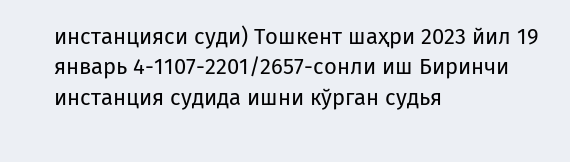инстанцияси суди) Тошкент шаҳри 2023 йил 19 январь 4-1107-2201/2657-сонли иш Биринчи инстанция судида ишни кўрган судья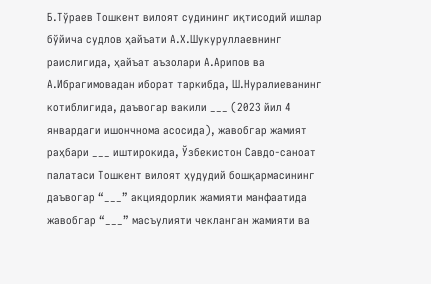Б.Тўраев Тошкент вилоят судининг иқтисодий ишлар бўйича судлов ҳайъати А.Х.Шукуруллаевнинг раислигида, ҳайъат аъзолари А.Арипов ва А.Ибрагимовадан иборат таркибда, Ш.Нуралиеванинг котиблигида, даъвогар вакили ___ (2023 йил 4 январдаги ишончнома асосида), жавобгар жамият раҳбари ___ иштирокида, Ўзбекистон Савдо-саноат палатаси Тошкент вилоят ҳудудий бошқармасининг даъвогар “___” акциядорлик жамияти манфаатида жавобгар “___” масъулияти чекланган жамияти ва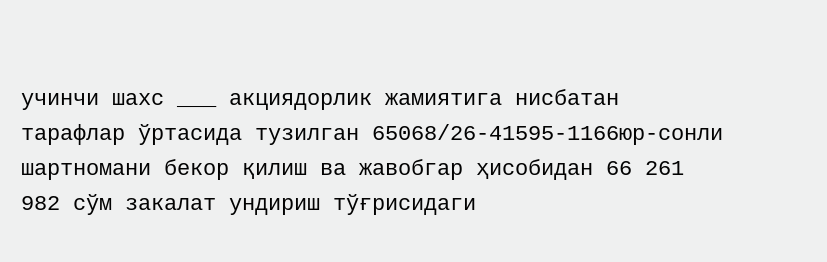учинчи шахс ___ акциядорлик жамиятига нисбатан тарафлар ўртасида тузилган 65068/26-41595-1166юр-сонли шартномани бекор қилиш ва жавобгар ҳисобидан 66 261 982 сўм закалат ундириш тўғрисидаги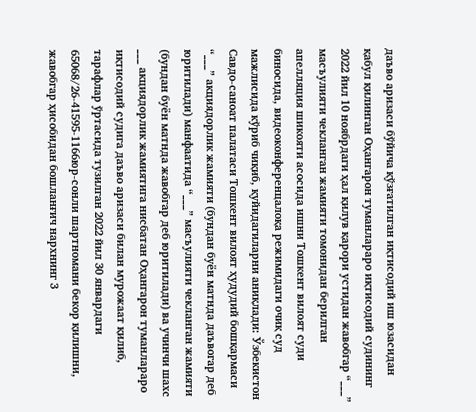даъво аризаси бўйича қўзғатилган иқтисодий иш юзасидан қабул қилинган Оҳангарон туманлараро иқтисодий судининг 2022 йил 10 ноябрдаги ҳал қилув қарори устидан жавобгар “___” масъулияти чекланган жамияти томонидан берилган апелляция шикояти асосида ишни Тошкент вилоят суди биносида, видеоконференцалоқа режимидаги очиқ суд мажлисида кўриб чиқиб, қуйидагиларни аниқлади: Ўзбекистон Савдо-саноат палатаси Тошкент вилоят ҳудудий бошқармаси “___” акциядорлик жамияти (бундан буён матнда даъвогар деб юритилади) манфаатида “___” масъулияти чекланган жамияти (бундан буён матнда жавобгар деб юритилади) ва учинчи шахс ___ акциядорлик жамиятига нисбатан Оҳангарон туманлараро иқтисодий судига даъво аризаси билан мурожаат қилиб, тарафлар ўртасида тузилган 2022 йил 30 январдаги 65068/26-41595-1166юр-сонли шартномани бекор қилишни, жавобгар ҳисобидан бошланғич нархнинг 3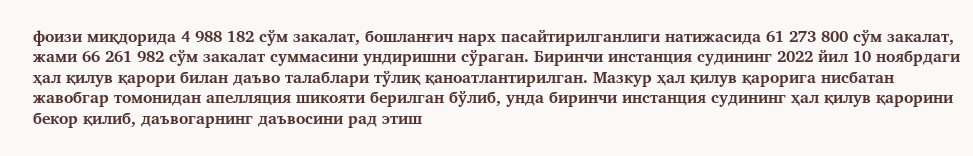фоизи миқдорида 4 988 182 сўм закалат, бошланғич нарх пасайтирилганлиги натижасида 61 273 800 сўм закалат, жами 66 261 982 сўм закалат суммасини ундиришни сўраган. Биринчи инстанция судининг 2022 йил 10 ноябрдаги ҳал қилув қарори билан даъво талаблари тўлиқ қаноатлантирилган. Мазкур ҳал қилув қарорига нисбатан жавобгар томонидан апелляция шикояти берилган бўлиб, унда биринчи инстанция судининг ҳал қилув қарорини бекор қилиб, даъвогарнинг даъвосини рад этиш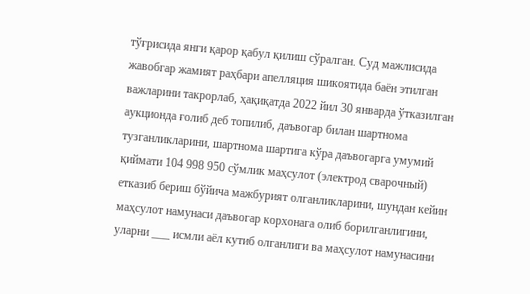тўғрисида янги қарор қабул қилиш сўралган. Суд мажлисида жавобгар жамият раҳбари апелляция шикоятида баён этилган важларини такрорлаб, ҳақиқатда 2022 йил 30 январда ўтказилган аукционда ғолиб деб топилиб, даъвогар билан шартнома тузганликларини, шартнома шартига кўра даъвогарга умумий қиймати 104 998 950 сўмлик маҳсулот (электрод сварочный) етказиб бериш бўйича мажбурият олганликларини, шундан кейин маҳсулот намунаси даъвогар корхонага олиб борилганлигини, уларни ___ исмли аёл кутиб олганлиги ва маҳсулот намунасини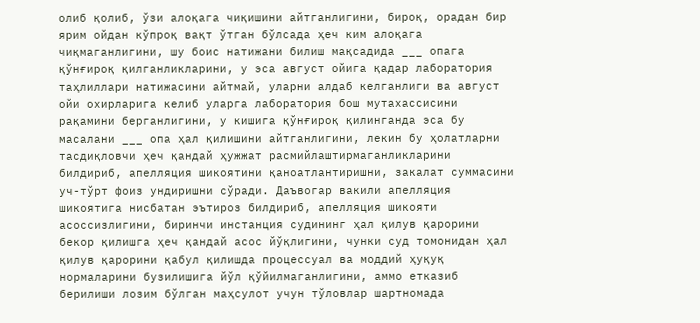олиб қолиб, ўзи алоқага чиқишини айтганлигини, бироқ, орадан бир ярим ойдан кўпроқ вақт ўтган бўлсада ҳеч ким алоқага чиқмаганлигини, шу боис натижани билиш мақсадида ___ опага қўнғироқ қилганликларини, у эса август ойига қадар лаборатория таҳлиллари натижасини айтмай, уларни алдаб келганлиги ва август ойи охирларига келиб уларга лаборатория бош мутахассисини рақамини берганлигини, у кишига қўнғироқ қилинганда эса бу масалани ___ опа ҳал қилишини айтганлигини, лекин бу ҳолатларни тасдиқловчи ҳеч қандай ҳужжат расмийлаштирмаганликларини билдириб, апелляция шикоятини қаноатлантиришни, закалат суммасини уч-тўрт фоиз ундиришни сўради. Даъвогар вакили апелляция шикоятига нисбатан эътироз билдириб, апелляция шикояти асоссизлигини, биринчи инстанция судининг ҳал қилув қарорини бекор қилишга ҳеч қандай асос йўқлигини, чунки суд томонидан ҳал қилув қарорини қабул қилишда процессуал ва моддий ҳуқуқ нормаларини бузилишига йўл қўйилмаганлигини, аммо етказиб берилиши лозим бўлган маҳсулот учун тўловлар шартномада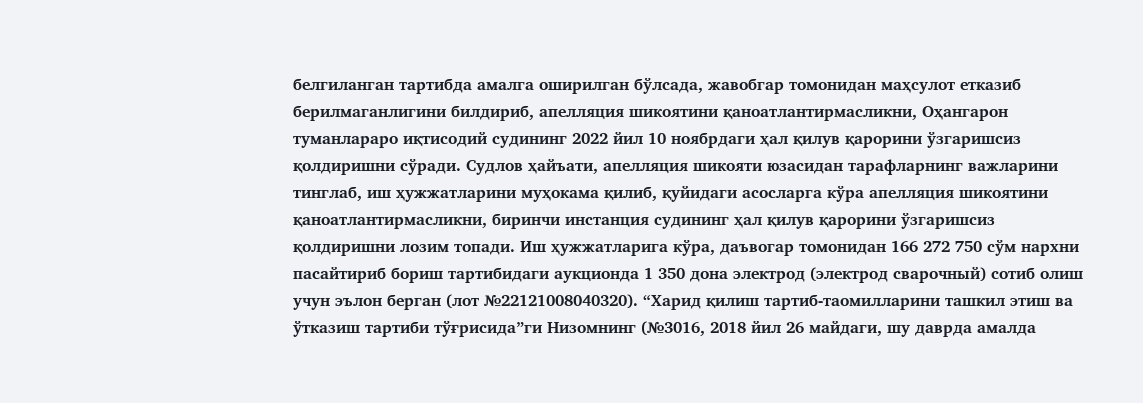белгиланган тартибда амалга оширилган бўлсада, жавобгар томонидан маҳсулот етказиб берилмаганлигини билдириб, апелляция шикоятини қаноатлантирмасликни, Оҳангарон туманлараро иқтисодий судининг 2022 йил 10 ноябрдаги ҳал қилув қарорини ўзгаришсиз қолдиришни сўради. Судлов ҳайъати, апелляция шикояти юзасидан тарафларнинг важларини тинглаб, иш ҳужжатларини муҳокама қилиб, қуйидаги асосларга кўра апелляция шикоятини қаноатлантирмасликни, биринчи инстанция судининг ҳал қилув қарорини ўзгаришсиз қолдиришни лозим топади. Иш ҳужжатларига кўра, даъвогар томонидан 166 272 750 сўм нархни пасайтириб бориш тартибидаги аукционда 1 350 дона электрод (электрод сварочный) сотиб олиш учун эълон берган (лот №22121008040320). “Харид қилиш тартиб-таомилларини ташкил этиш ва ўтказиш тартиби тўғрисида”ги Низомнинг (№3016, 2018 йил 26 майдаги, шу даврда амалда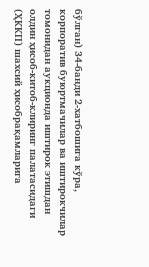бўлган) 34-банди 2-хатбошига кўра, корпоратив буюртмачилар ва иштирокчилар томонидан аукционда иштирок этишдан олдин ҳисоб-китоб-клиринг палатасидаги (ҲККП) шахсий ҳисобрақамларига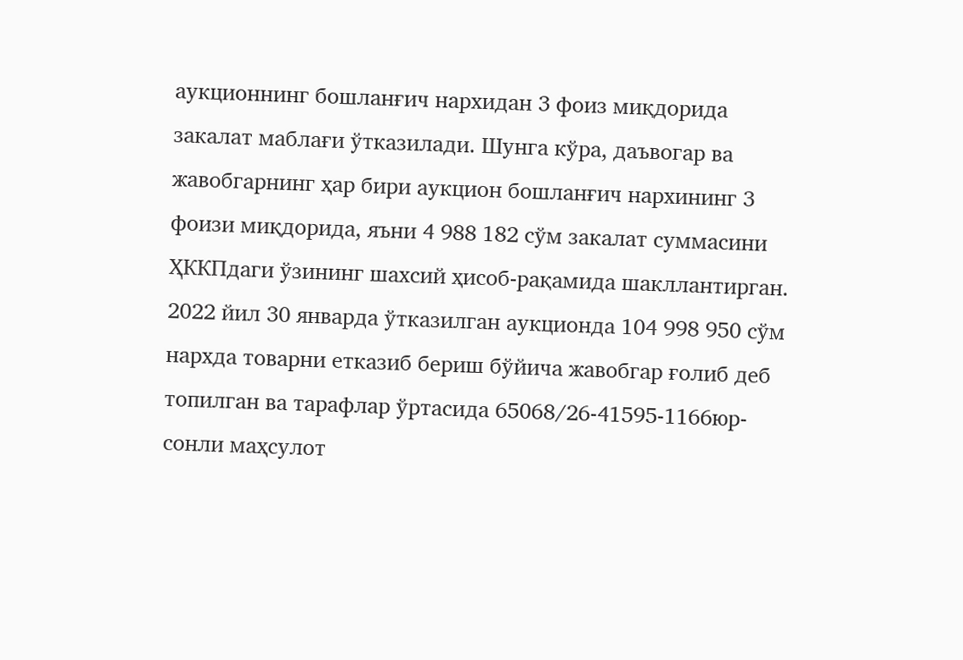аукционнинг бошланғич нархидан 3 фоиз миқдорида закалат маблағи ўтказилади. Шунга кўра, даъвогар ва жавобгарнинг ҳар бири аукцион бошланғич нархининг 3 фоизи миқдорида, яъни 4 988 182 сўм закалат суммасини ҲККПдаги ўзининг шахсий ҳисоб-рақамида шакллантирган. 2022 йил 30 январда ўтказилган аукционда 104 998 950 сўм нархда товарни етказиб бериш бўйича жавобгар ғолиб деб топилган ва тарафлар ўртасида 65068/26-41595-1166юр-сонли маҳсулот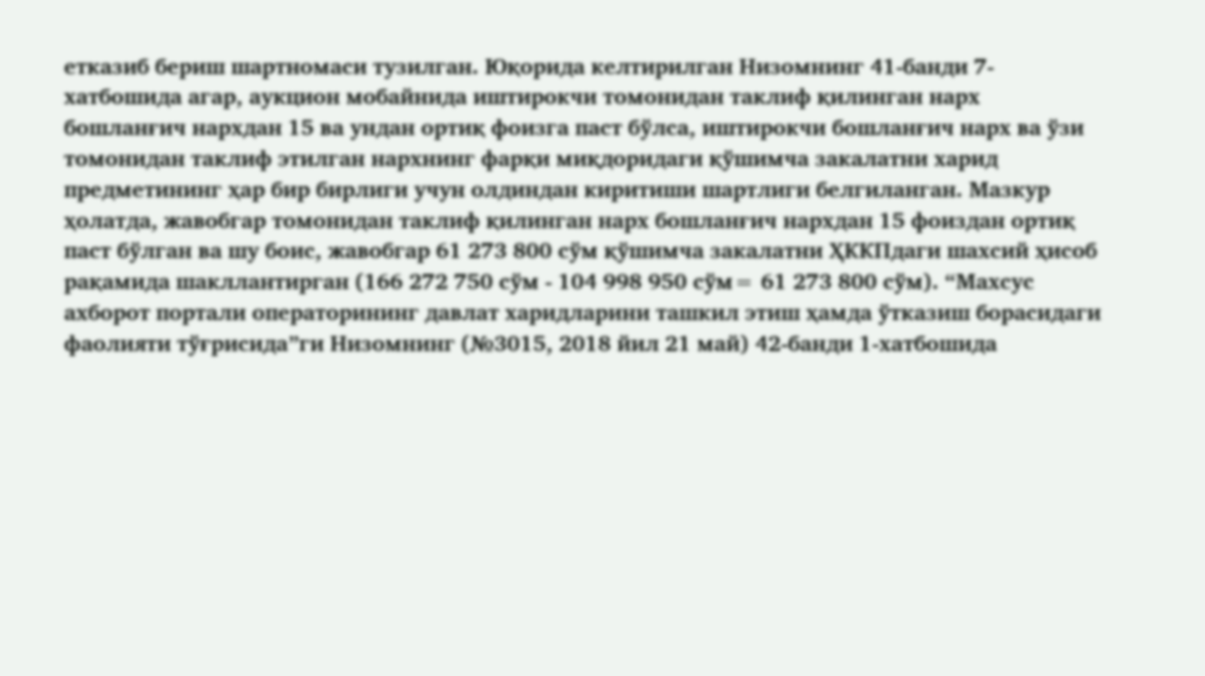етказиб бериш шартномаси тузилган. Юқорида келтирилган Низомнинг 41-банди 7-хатбошида агар, аукцион мобайнида иштирокчи томонидан таклиф қилинган нарх бошланғич нархдан 15 ва ундан ортиқ фоизга паст бўлса, иштирокчи бошланғич нарх ва ўзи томонидан таклиф этилган нархнинг фарқи миқдоридаги қўшимча закалатни харид предметининг ҳар бир бирлиги учун олдиндан киритиши шартлиги белгиланган. Мазкур ҳолатда, жавобгар томонидан таклиф қилинган нарх бошланғич нархдан 15 фоиздан ортиқ паст бўлган ва шу боис, жавобгар 61 273 800 сўм қўшимча закалатни ҲККПдаги шахсий ҳисоб рақамида шакллантирган (166 272 750 сўм - 104 998 950 сўм= 61 273 800 сўм). “Махсус ахборот портали операторининг давлат харидларини ташкил этиш ҳамда ўтказиш борасидаги фаолияти тўғрисида”ги Низомнинг (№3015, 2018 йил 21 май) 42-банди 1-хатбошида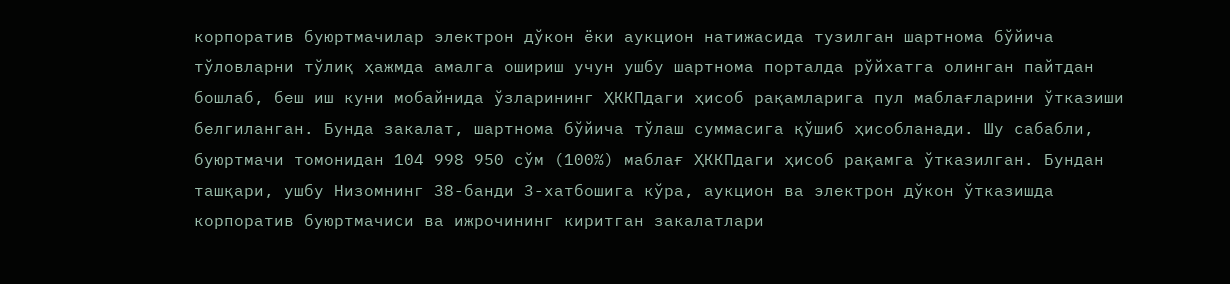корпоратив буюртмачилар электрон дўкон ёки аукцион натижасида тузилган шартнома бўйича тўловларни тўлиқ ҳажмда амалга ошириш учун ушбу шартнома порталда рўйхатга олинган пайтдан бошлаб, беш иш куни мобайнида ўзларининг ҲККПдаги ҳисоб рақамларига пул маблағларини ўтказиши белгиланган. Бунда закалат, шартнома бўйича тўлаш суммасига қўшиб ҳисобланади. Шу сабабли, буюртмачи томонидан 104 998 950 сўм (100%) маблағ ҲККПдаги ҳисоб рақамга ўтказилган. Бундан ташқари, ушбу Низомнинг 38-банди 3-хатбошига кўра, аукцион ва электрон дўкон ўтказишда корпоратив буюртмачиси ва ижрочининг киритган закалатлари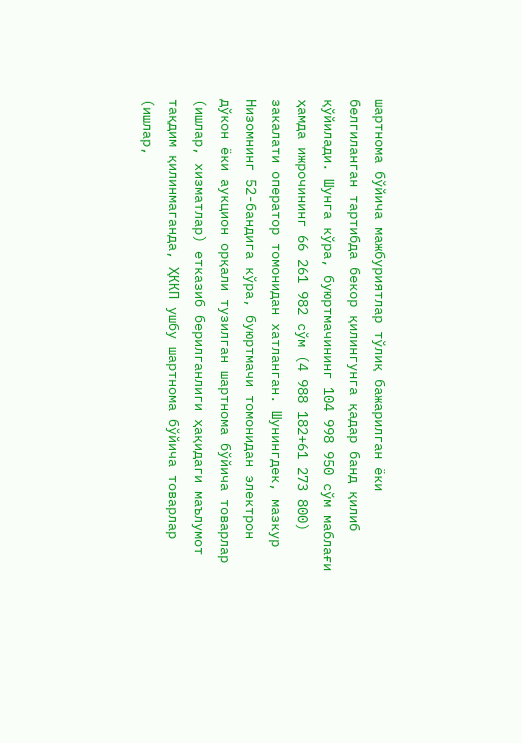шартнома бўйича мажбуриятлар тўлиқ бажарилган ёки белгиланган тартибда бекор қилингунга қадар банд қилиб қўйилади. Шунга кўра, буюртмачининг 104 998 950 сўм маблағи ҳамда ижрочининг 66 261 982 сўм (4 988 182+61 273 800) закалати оператор томонидан хатланган. Шунингдек, мазкур Низомнинг 52-бандига кўра, буюртмачи томонидан электрон дўкон ёки аукцион орқали тузилган шартнома бўйича товарлар (ишлар, хизматлар) етказиб берилганлиги ҳақидаги маълумот тақдим қилинмаганда, ҲККП ушбу шартнома бўйича товарлар (ишлар,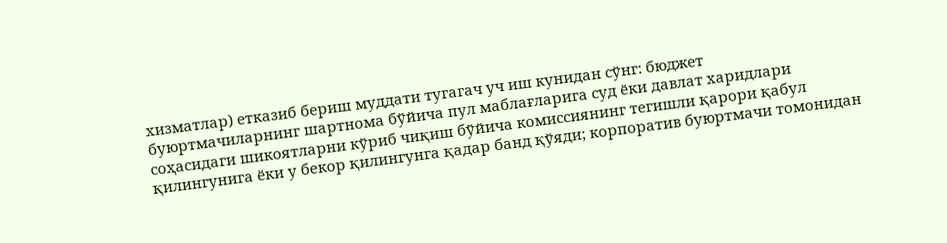хизматлар) етказиб бериш муддати тугагач уч иш кунидан сўнг: бюджет буюртмачиларнинг шартнома бўйича пул маблағларига суд ёки давлат харидлари соҳасидаги шикоятларни кўриб чиқиш бўйича комиссиянинг тегишли қарори қабул қилингунига ёки у бекор қилингунга қадар банд қўяди; корпоратив буюртмачи томонидан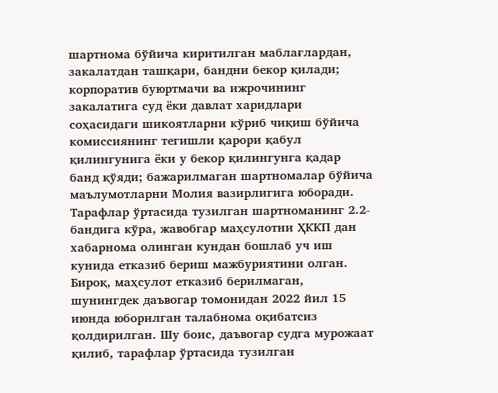шартнома бўйича киритилган маблағлардан, закалатдан ташқари, бандни бекор қилади; корпоратив буюртмачи ва ижрочининг закалатига суд ёки давлат харидлари соҳасидаги шикоятларни кўриб чиқиш бўйича комиссиянинг тегишли қарори қабул қилингунига ёки у бекор қилингунга қадар банд қўяди; бажарилмаган шартномалар бўйича маълумотларни Молия вазирлигига юборади. Тарафлар ўртасида тузилган шартноманинг 2.2-бандига кўра, жавобгар маҳсулотни ҲККП дан хабарнома олинган кундан бошлаб уч иш кунида етказиб бериш мажбуриятини олган. Бироқ, маҳсулот етказиб берилмаган, шунингдек даъвогар томонидан 2022 йил 15 июнда юборилган талабнома оқибатсиз қолдирилган. Шу боис, даъвогар судга мурожаат қилиб, тарафлар ўртасида тузилган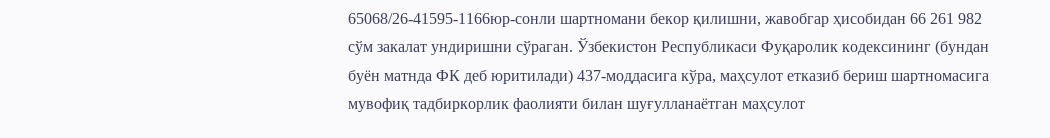65068/26-41595-1166юр-сонли шартномани бекор қилишни, жавобгар ҳисобидан 66 261 982 сўм закалат ундиришни сўраган. Ўзбекистон Республикаси Фуқаролик кодексининг (бундан буён матнда ФК деб юритилади) 437-моддасига кўра, маҳсулот етказиб бериш шартномасига мувофиқ тадбиркорлик фаолияти билан шуғулланаётган маҳсулот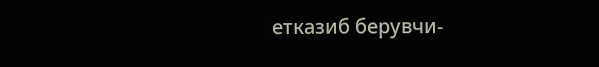етказиб берувчи-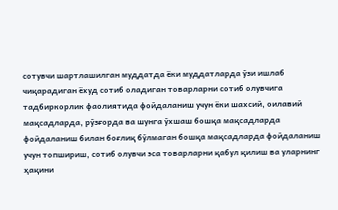сотувчи шартлашилган муддатда ёки муддатларда ўзи ишлаб чиқарадиган ёхуд сотиб оладиган товарларни сотиб олувчига тадбиркорлик фаолиятида фойдаланиш учун ёки шахсий, оилавий мақсадларда, рўзғорда ва шунга ўхшаш бошқа мақсадларда фойдаланиш билан боғлиқ бўлмаган бошқа мақсадларда фойдаланиш учун топшириш, сотиб олувчи эса товарларни қабул қилиш ва уларнинг ҳақини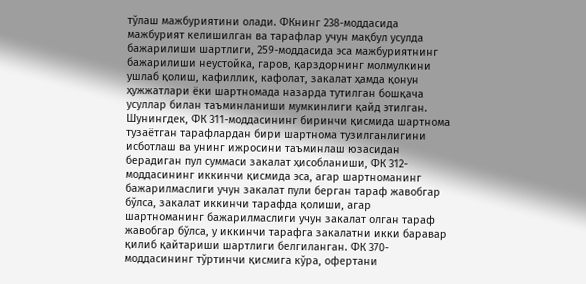тўлаш мажбуриятини олади. ФКнинг 238-моддасида мажбурият келишилган ва тарафлар учун мақбул усулда бажарилиши шартлиги, 259-моддасида эса мажбуриятнинг бажарилиши неустойка, гаров, қарздорнинг молмулкини ушлаб қолиш, кафиллик, кафолат, закалат ҳамда қонун ҳужжатлари ёки шартномада назарда тутилган бошқача усуллар билан таъминланиши мумкинлиги қайд этилган. Шунингдек, ФК 311-моддасининг биринчи қисмида шартнома тузаётган тарафлардан бири шартнома тузилганлигини исботлаш ва унинг ижросини таъминлаш юзасидан берадиган пул суммаси закалат ҳисобланиши, ФК 312-моддасининг иккинчи қисмида эса, агар шартноманинг бажарилмаслиги учун закалат пули берган тараф жавобгар бўлса, закалат иккинчи тарафда қолиши, агар шартноманинг бажарилмаслиги учун закалат олган тараф жавобгар бўлса, у иккинчи тарафга закалатни икки баравар қилиб қайтариши шартлиги белгиланган. ФК 370-моддасининг тўртинчи қисмига кўра, офертани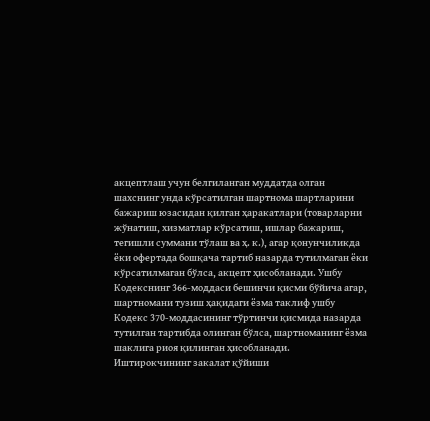акцептлаш учун белгиланган муддатда олган шахснинг унда кўрсатилган шартнома шартларини бажариш юзасидан қилган ҳаракатлари (товарларни жўнатиш, хизматлар кўрсатиш, ишлар бажариш, тегишли суммани тўлаш ва ҳ. к.), агар қонунчиликда ёки офертада бошқача тартиб назарда тутилмаган ёки кўрсатилмаган бўлса, акцепт ҳисобланади. Ушбу Кодекснинг 366-моддаси бешинчи қисми бўйича агар, шартномани тузиш ҳақидаги ёзма таклиф ушбу Кодекс 370-моддасининг тўртинчи қисмида назарда тутилган тартибда олинган бўлса, шартноманинг ёзма шаклига риоя қилинган ҳисобланади. Иштирокчининг закалат қўйиши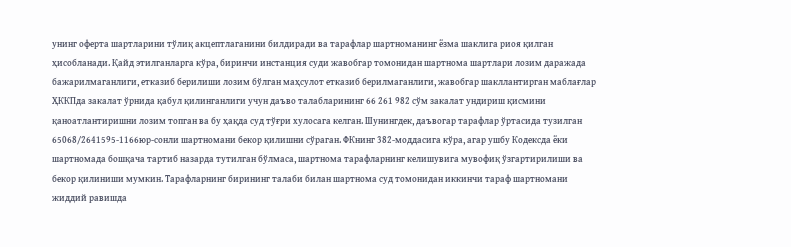унинг оферта шартларини тўлиқ акцептлаганини билдиради ва тарафлар шартноманинг ёзма шаклига риоя қилган ҳисобланади. Қайд этилганларга кўра, биринчи инстанция суди жавобгар томонидан шартнома шартлари лозим даражада бажарилмаганлиги, етказиб берилиши лозим бўлган маҳсулот етказиб берилмаганлиги, жавобгар шакллантирган маблағлар ҲККПда закалат ўрнида қабул қилинганлиги учун даъво талабларининг 66 261 982 сўм закалат ундириш қисмини қаноатлантиришни лозим топган ва бу ҳақда суд тўғри хулосага келган. Шунингдек, даъвогар тарафлар ўртасида тузилган 65068/2641595-1166юр-сонли шартномани бекор қилишни сўраган. ФКнинг 382-моддасига кўра, агар ушбу Кодексда ёки шартномада бошқача тартиб назарда тутилган бўлмаса, шартнома тарафларнинг келишувига мувофиқ ўзгартирилиши ва бекор қилиниши мумкин. Тарафларнинг бирининг талаби билан шартнома суд томонидан иккинчи тараф шартномани жиддий равишда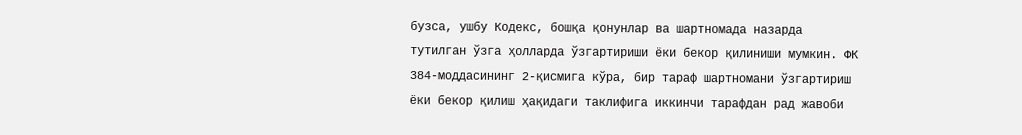бузса, ушбу Кодекс, бошқа қонунлар ва шартномада назарда тутилган ўзга ҳолларда ўзгартириши ёки бекор қилиниши мумкин. ФК 384-моддасининг 2-қисмига кўра, бир тараф шартномани ўзгартириш ёки бекор қилиш ҳақидаги таклифига иккинчи тарафдан рад жавоби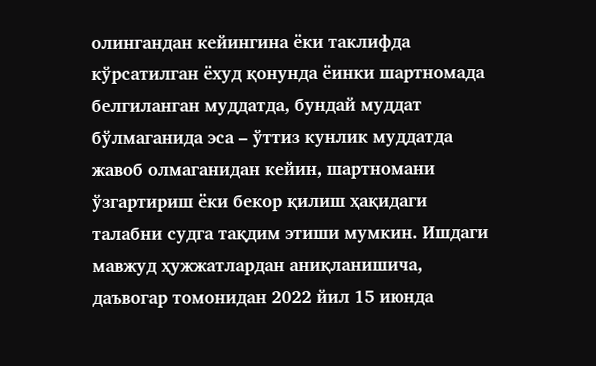олингандан кейингина ёки таклифда кўрсатилган ёхуд қонунда ёинки шартномада белгиланган муддатда, бундай муддат бўлмаганида эса – ўттиз кунлик муддатда жавоб олмаганидан кейин, шартномани ўзгартириш ёки бекор қилиш ҳақидаги талабни судга тақдим этиши мумкин. Ишдаги мавжуд ҳужжатлардан аниқланишича, даъвогар томонидан 2022 йил 15 июнда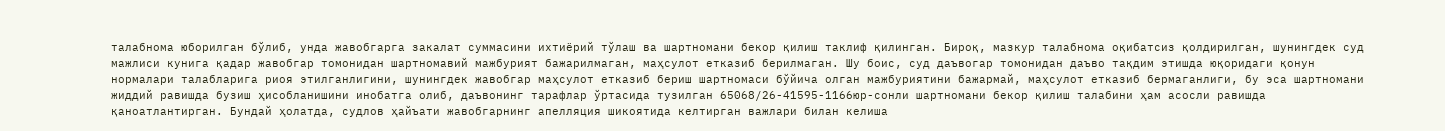талабнома юборилган бўлиб, унда жавобгарга закалат суммасини ихтиёрий тўлаш ва шартномани бекор қилиш таклиф қилинган. Бироқ, мазкур талабнома оқибатсиз қолдирилган, шунингдек суд мажлиси кунига қадар жавобгар томонидан шартномавий мажбурият бажарилмаган, маҳсулот етказиб берилмаган. Шу боис, суд даъвогар томонидан даъво тақдим этишда юқоридаги қонун нормалари талабларига риоя этилганлигини, шунингдек жавобгар маҳсулот етказиб бериш шартномаси бўйича олган мажбуриятини бажармай, маҳсулот етказиб бермаганлиги, бу эса шартномани жиддий равишда бузиш ҳисобланишини инобатга олиб, даъвонинг тарафлар ўртасида тузилган 65068/26-41595-1166юр-сонли шартномани бекор қилиш талабини ҳам асосли равишда қаноатлантирган. Бундай ҳолатда, судлов ҳайъати жавобгарнинг апелляция шикоятида келтирган важлари билан келиша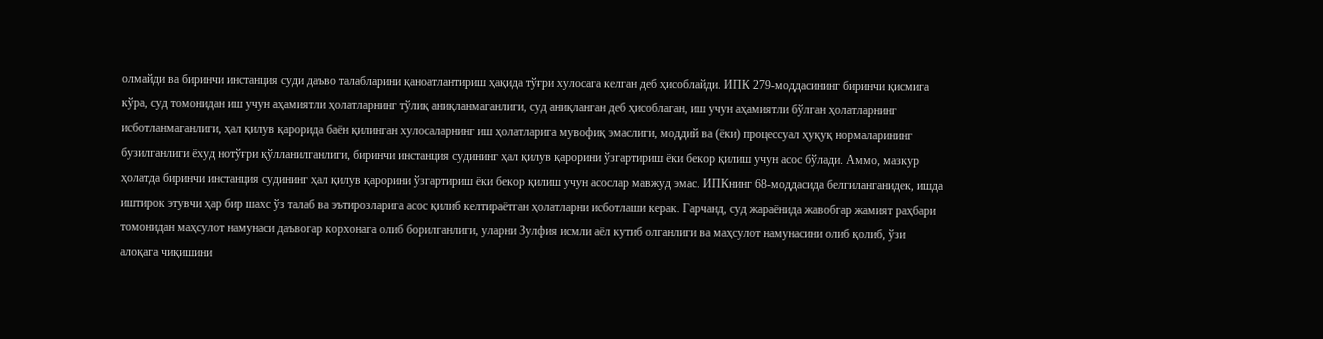олмайди ва биринчи инстанция суди даъво талабларини қаноатлантириш ҳақида тўғри хулосага келган деб ҳисоблайди. ИПК 279-моддасининг биринчи қисмига кўра, суд томонидан иш учун аҳамиятли ҳолатларнинг тўлиқ аниқланмаганлиги, суд аниқланган деб ҳисоблаган, иш учун аҳамиятли бўлган ҳолатларнинг исботланмаганлиги, ҳал қилув қарорида баён қилинган хулосаларнинг иш ҳолатларига мувофиқ эмаслиги, моддий ва (ёки) процессуал ҳуқуқ нормаларининг бузилганлиги ёхуд нотўғри қўлланилганлиги, биринчи инстанция судининг ҳал қилув қарорини ўзгартириш ёки бекор қилиш учун асос бўлади. Аммо, мазкур ҳолатда биринчи инстанция судининг ҳал қилув қарорини ўзгартириш ёки бекор қилиш учун асослар мавжуд эмас. ИПКнинг 68-моддасида белгиланганидек, ишда иштирок этувчи ҳар бир шахс ўз талаб ва эътирозларига асос қилиб келтираётган ҳолатларни исботлаши керак. Гарчанд, суд жараёнида жавобгар жамият раҳбари томонидан маҳсулот намунаси даъвогар корхонага олиб борилганлиги, уларни Зулфия исмли аёл кутиб олганлиги ва маҳсулот намунасини олиб қолиб, ўзи алоқага чиқишини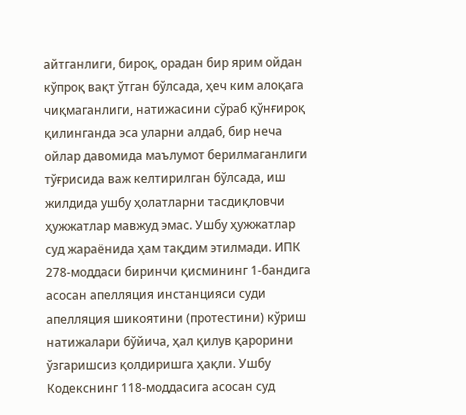айтганлиги, бироқ, орадан бир ярим ойдан кўпроқ вақт ўтган бўлсада, ҳеч ким алоқага чиқмаганлиги, натижасини сўраб қўнғироқ қилинганда эса уларни алдаб, бир неча ойлар давомида маълумот берилмаганлиги тўғрисида важ келтирилган бўлсада, иш жилдида ушбу ҳолатларни тасдиқловчи ҳужжатлар мавжуд эмас. Ушбу ҳужжатлар суд жараёнида ҳам тақдим этилмади. ИПК 278-моддаси биринчи қисмининг 1-бандига асосан апелляция инстанцияси суди апелляция шикоятини (протестини) кўриш натижалари бўйича, ҳал қилув қарорини ўзгаришсиз қолдиришга ҳақли. Ушбу Кодекснинг 118-моддасига асосан суд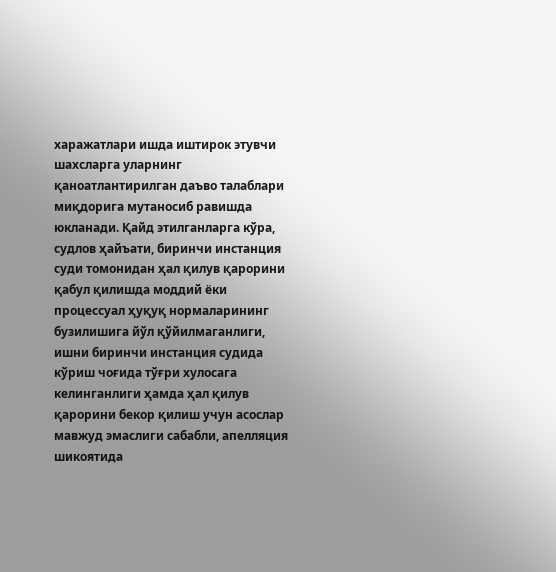харажатлари ишда иштирок этувчи шахсларга уларнинг қаноатлантирилган даъво талаблари миқдорига мутаносиб равишда юкланади. Қайд этилганларга кўра, судлов ҳайъати, биринчи инстанция суди томонидан ҳал қилув қарорини қабул қилишда моддий ёки процессуал ҳуқуқ нормаларининг бузилишига йўл қўйилмаганлиги, ишни биринчи инстанция судида кўриш чоғида тўғри хулосага келинганлиги ҳамда ҳал қилув қарорини бекор қилиш учун асослар мавжуд эмаслиги сабабли, апелляция шикоятида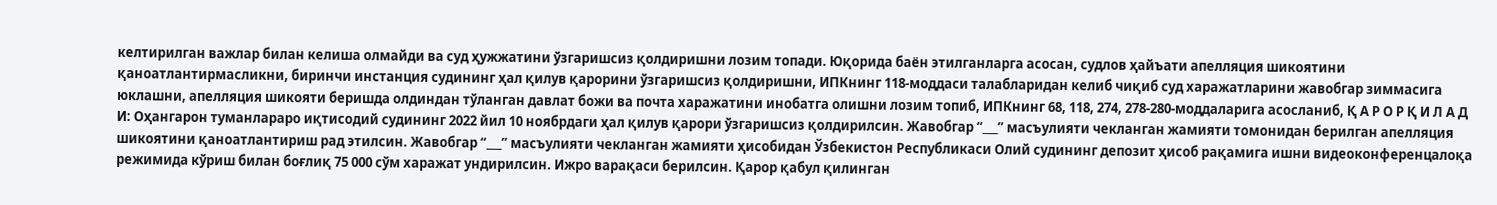келтирилган важлар билан келиша олмайди ва суд ҳужжатини ўзгаришсиз қолдиришни лозим топади. Юқорида баён этилганларга асосан, судлов ҳайъати апелляция шикоятини қаноатлантирмасликни, биринчи инстанция судининг ҳал қилув қарорини ўзгаришсиз қолдиришни, ИПКнинг 118-моддаси талабларидан келиб чиқиб суд харажатларини жавобгар зиммасига юклашни, апелляция шикояти беришда олдиндан тўланган давлат божи ва почта харажатини инобатга олишни лозим топиб, ИПКнинг 68, 118, 274, 278-280-моддаларига асосланиб, Қ А Р О Р Қ И Л А Д И: Оҳангарон туманлараро иқтисодий судининг 2022 йил 10 ноябрдаги ҳал қилув қарори ўзгаришсиз қолдирилсин. Жавобгар “___” масъулияти чекланган жамияти томонидан берилган апелляция шикоятини қаноатлантириш рад этилсин. Жавобгар “___” масъулияти чекланган жамияти ҳисобидан Ўзбекистон Республикаси Олий судининг депозит ҳисоб рақамига ишни видеоконференцалоқа режимида кўриш билан боғлиқ 75 000 сўм харажат ундирилсин. Ижро варақаси берилсин. Қарор қабул қилинган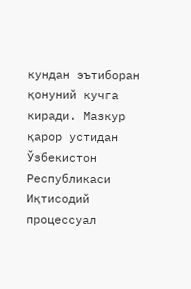кундан эътиборан қонуний кучга киради. Мазкур қарор устидан Ўзбекистон Республикаси Иқтисодий процессуал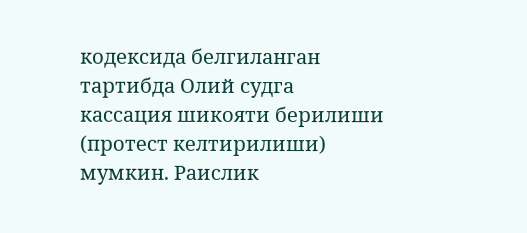кодексида белгиланган тартибда Олий судга кассация шикояти берилиши (протест келтирилиши) мумкин. Раислик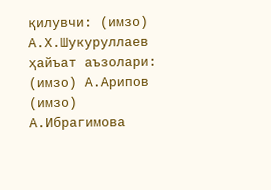қилувчи: (имзо) А.Х.Шукуруллаев ҳайъат аъзолари: (имзо) А.Арипов (имзо) А.Ибрагимова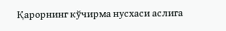Қарорнинг кўчирма нусхаси аслига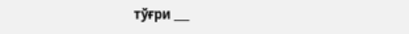тўғри ___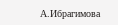А.Ибрагимова